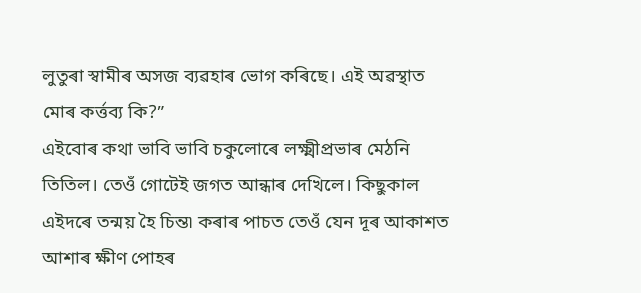লুতুৰা স্বামীৰ অসজ ব্যৱহাৰ ভোগ কৰিছে। এই অৱস্থাত মোৰ কৰ্ত্তব্য কি?”
এইবোৰ কথা ভাবি ভাবি চকুলোৰে লক্ষ্মীপ্ৰভাৰ মেঠনি তিতিল। তেওঁ গোটেই জগত আন্ধাৰ দেখিলে। কিছুকাল এইদৰে তন্ময় হৈ চিন্ত৷ কৰাৰ পাচত তেওঁ যেন দূৰ আকাশত আশাৰ ক্ষীণ পোহৰ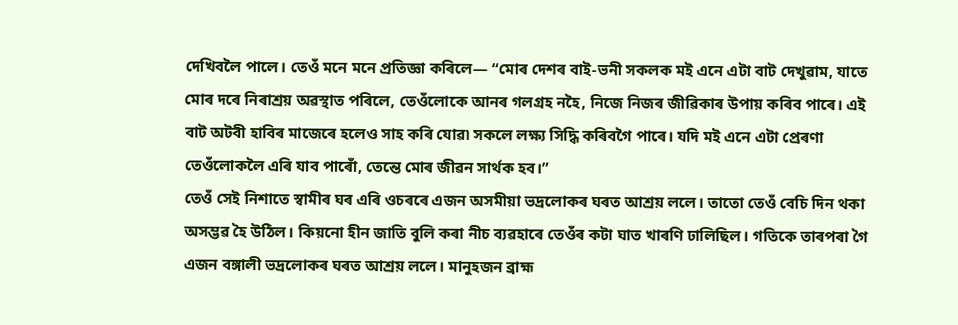দেখিবলৈ পালে। তেওঁ মনে মনে প্ৰতিজ্ঞা কৰিলে— “মোৰ দেশৰ বাই-ভনী সকলক মই এনে এটা বাট দেখুৱাম, যাতে মোৰ দৰে নিৰাশ্ৰয় অৱস্থাত পৰিলে, তেওঁলোকে আনৰ গলগ্ৰহ নহৈ, নিজে নিজৰ জীৱিকাৰ উপায় কৰিব পাৰে। এই বাট অটবী হাবিৰ মাজেৰে হলেও সাহ কৰি যোৱ৷ সকলে লক্ষ্য সিদ্ধি কৰিবগৈ পাৰে। যদি মই এনে এটা প্ৰেৰণা তেওঁলোকলৈ এৰি যাব পাৰোঁ, তেন্তে মোৰ জীৱন সাৰ্থক হব।”
তেওঁ সেই নিশাতে স্বামীৰ ঘৰ এৰি ওচৰৰে এজন অসমীয়া ভদ্ৰলোকৰ ঘৰত আশ্ৰয় ললে। তাতো তেওঁ বেচি দিন থকা অসম্ভৱ হৈ উঠিল। কিয়নো হীন জাতি বুলি কৰা নীচ ব্যৱহাৰে তেওঁৰ কটা ঘাত খাৰণি ঢালিছিল। গতিকে তাৰপৰা গৈ এজন বঙ্গালী ভদ্ৰলোকৰ ঘৰত আশ্ৰয় ললে। মানুহজন ব্ৰাহ্ম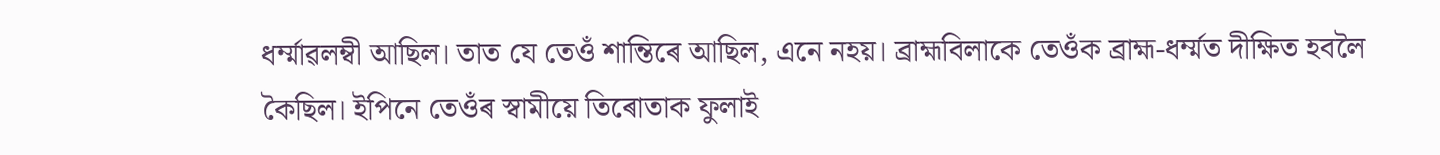ধৰ্ম্মাৱলম্বী আছিল। তাত যে তেওঁ শান্তিৰে আছিল, এনে নহয়। ব্ৰাহ্মবিলাকে তেওঁক ব্ৰাহ্ম-ধৰ্ম্মত দীক্ষিত হবলৈ কৈছিল। ইপিনে তেওঁৰ স্বামীয়ে তিৰোতাক ফুলাই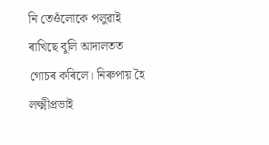নি তেওঁলোকে পলুৱাই ৰাখিছে বুলি আদালতত গোচৰ কৰিলে। নিৰুপায় হৈ লক্ষ্মীপ্ৰভাই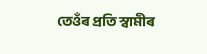তেওঁৰ প্ৰতি স্বামীৰ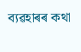ব্যৱহাৰৰ কথা